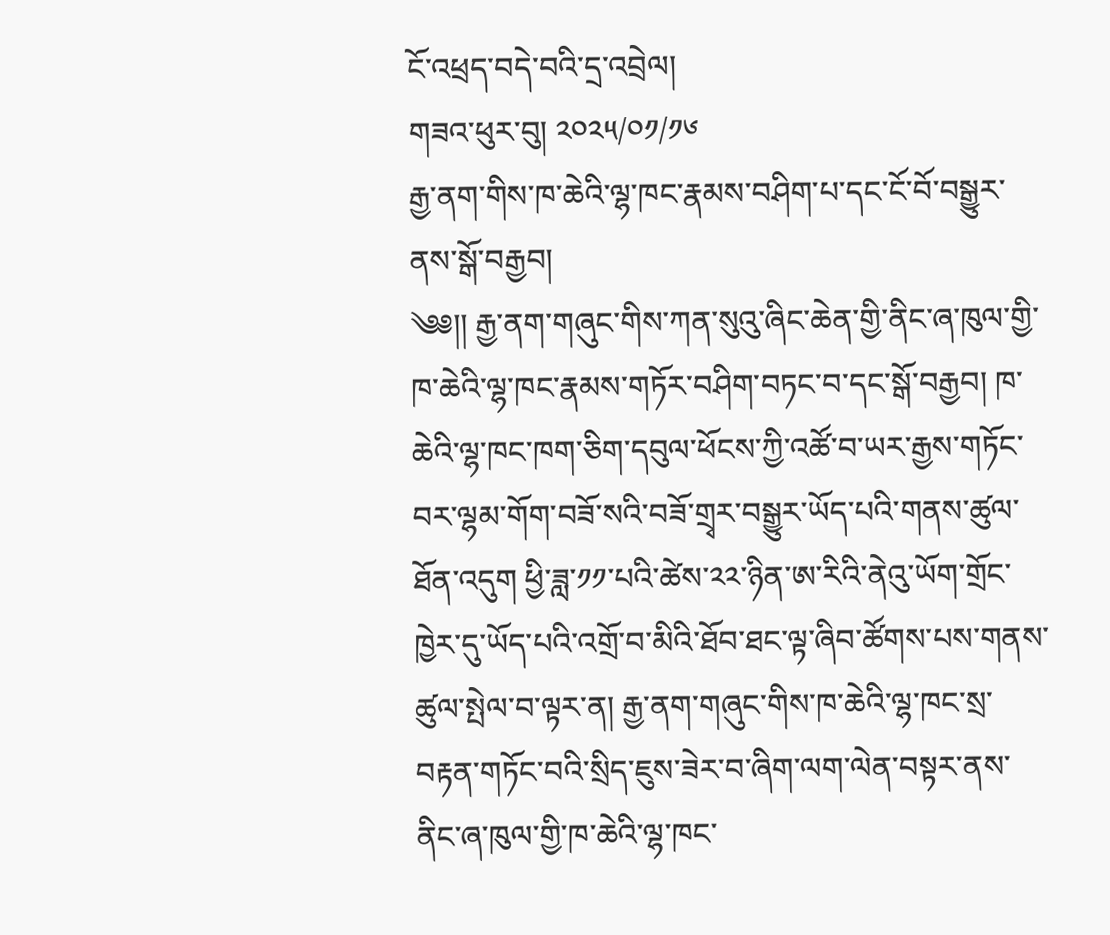ངོ་འཕྲད་བདེ་བའི་དྲ་འབྲེལ།
གཟའ་ཕུར་བུ། ༢༠༢༥/༠༡/༡༦
རྒྱ་ནག་གིས་ཁ་ཆེའི་ལྷ་ཁང་རྣམས་བཤིག་པ་དང་ངོ་བོ་བསྒྱུར་ནས་སྒོ་བརྒྱབ།
༄༅།། རྒྱ་ནག་གཞུང་གིས་ཀན་སུའུ་ཞིང་ཆེན་གྱི་ནིང་ཞ་ཁུལ་གྱི་ཁ་ཆེའི་ལྷ་ཁང་རྣམས་གཏོར་བཤིག་བཏང་བ་དང་སྒོ་བརྒྱབ། ཁ་ཆེའི་ལྷ་ཁང་ཁག་ཅིག་དབུལ་ཕོངས་ཀྱི་འཚོ་བ་ཡར་རྒྱས་གཏོང་བར་ལྷམ་གོག་བཟོ་སའི་བཟོ་གྲྭར་བསྒྱུར་ཡོད་པའི་གནས་ཚུལ་ཐོན་འདུག ཕྱི་ཟླ་༡༡་པའི་ཚེས་༢༢་ཉིན་ཨ་རིའི་ནེའུ་ཡོག་གྲོང་ཁྱེར་དུ་ཡོད་པའི་འགྲོ་བ་མིའི་ཐོབ་ཐང་ལྟ་ཞིབ་ཚོགས་པས་གནས་ཚུལ་སྤེལ་བ་ལྟར་ན། རྒྱ་ནག་གཞུང་གིས་ཁ་ཆེའི་ལྷ་ཁང་སྲ་བརྟན་གཏོང་བའི་སྲིད་ཇུས་ཟེར་བ་ཞིག་ལག་ལེན་བསྟར་ནས་ནིང་ཞ་ཁུལ་གྱི་ཁ་ཆེའི་ལྷ་ཁང་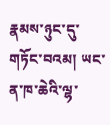རྣམས་ཉུང་དུ་གཏོང་བའམ། ཡང་ན་ཁ་ཆེའི་ལྷ་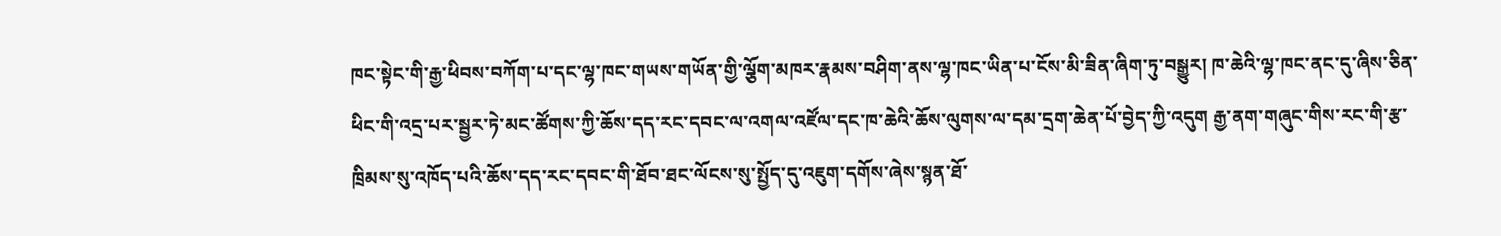ཁང་སྟེང་གི་རྒྱ་ཕིབས་བཀོག་པ་དང་ལྷ་ཁང་གཡས་གཡོན་གྱི་ལྕོག་མཁར་རྣམས་བཤིག་ནས་ལྷ་ཁང་ཡིན་པ་ངོས་མི་ཟིན་ཞིག་ཏུ་བསྒྱུར། ཁ་ཆེའི་ལྷ་ཁང་ནང་དུ་ཞིས་ཅིན་ཕིང་གི་འདྲ་པར་སྦྱར་ཏེ་མང་ཚོགས་ཀྱི་ཆོས་དད་རང་དབང་ལ་འགལ་འཛོལ་དང་ཁ་ཆེའི་ཆོས་ལུགས་ལ་དམ་དྲག་ཆེན་པོ་བྱེད་ཀྱི་འདུག རྒྱ་ནག་གཞུང་གིས་རང་གི་རྩ་ཁྲིམས་སུ་འཁོད་པའི་ཆོས་དད་རང་དབང་གི་ཐོབ་ཐང་ལོངས་སུ་སྤྱོད་དུ་འཇུག་དགོས་ཞེས་སྙན་ཐོ་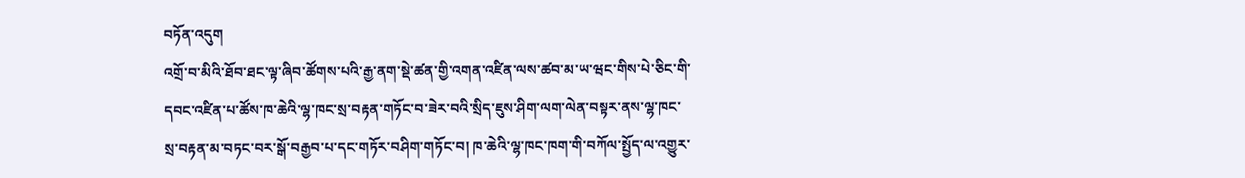བཏོན་འདུག
འགྲོ་བ་མིའི་ཐོབ་ཐང་ལྟ་ཞིབ་ཚོགས་པའི་རྒྱ་ནག་སྡེ་ཚན་གྱི་འགན་འཛིན་ལས་ཚབ་མ་ཡ་ཝང་གིས་པེ་ཅིང་གི་དབང་འཛིན་པ་ཚོས་ཁ་ཆེའི་ལྷ་ཁང་སྲ་བརྟན་གཏོང་བ་ཟེར་བའི་སྲིད་ཇུས་ཤིག་ལག་ལེན་བསྟར་ནས་ལྷ་ཁང་སྲ་བརྟན་མ་བཏང་བར་སྒོ་བརྒྱབ་པ་དང་གཏོར་བཤིག་གཏོང་བ། ཁ་ཆེའི་ལྷ་ཁང་ཁག་གི་བཀོལ་སྤྱོད་ལ་འགྱུར་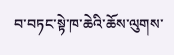བ་བཏང་སྟེ་ཁ་ཆེའི་ཆོས་ལུགས་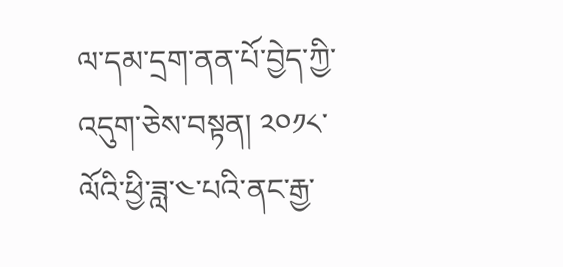ལ་དམ་དྲག་ནན་པོ་བྱེད་ཀྱི་འདུག་ཅེས་བསྟན། ༢༠༡༨་ལོའི་ཕྱི་ཟླ་༤་པའི་ནང་རྒྱ་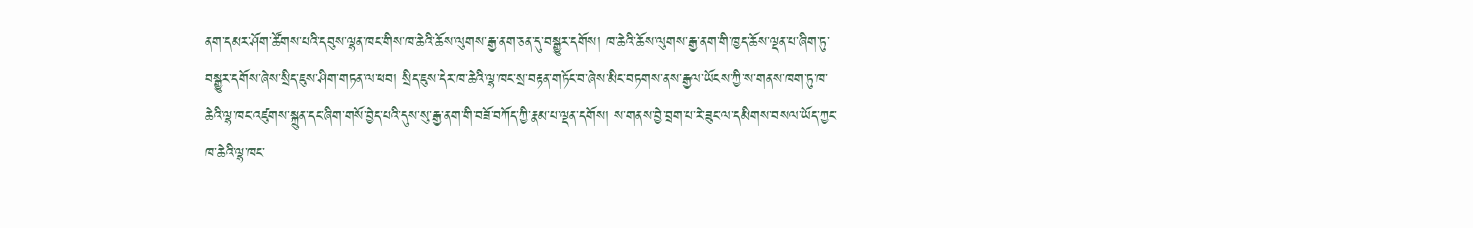ནག་དམར་ཤོག་ཚོགས་པའི་དབུས་ལྷན་ཁང་གིས་ཁ་ཆེའི་ཆོས་ལུགས་རྒྱ་ནག་ཅན་དུ་བསྒྱུར་དགོས། ཁ་ཆེའི་ཆོས་ལུགས་རྒྱ་ནག་གི་ཁྱད་ཆོས་ལྡན་པ་ཞིག་ཏུ་བསྒྱུར་དགོས་ཞེས་སྲིད་ཇུས་ཤིག་གཏན་ལ་ཕབ། སྲིད་ཇུས་དེར་ཁ་ཆེའི་ལྷ་ཁང་སྲ་བརྟན་གཏོང་བ་ཞེས་མིང་བཏགས་ནས་རྒྱལ་ཡོངས་ཀྱི་ས་གནས་ཁག་ཏུ་ཁ་ཆེའི་ལྷ་ཁང་འཛུགས་སྐྲུན་དང་ཞིག་གསོ་བྱེད་པའི་དུས་སུ་རྒྱ་ནག་གི་བཟོ་བཀོད་ཀྱི་རྣམ་པ་ལྡན་དགོས། ས་གནས་བྱེ་བྲག་པ་རེ་ཟུང་ལ་དམིགས་བསལ་ཡོད་ཀྱང་ཁ་ཆེའི་ལྷ་ཁང་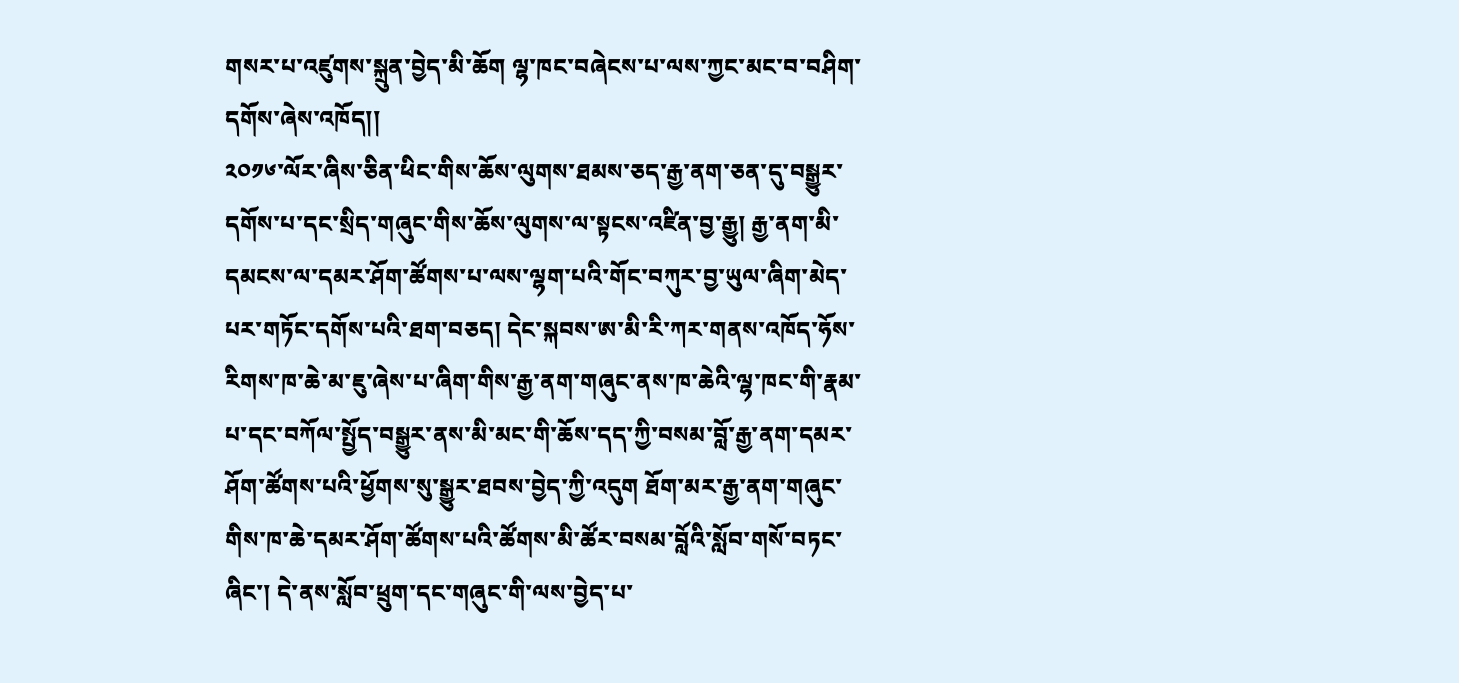གསར་པ་འཛུགས་སྐྲུན་བྱེད་མི་ཆོག ལྷ་ཁང་བཞེངས་པ་ལས་ཀྱང་མང་བ་བཤིག་དགོས་ཞེས་འཁོད།།
༢༠༡༦་ལོར་ཞིས་ཅིན་ཕིང་གིས་ཆོས་ལུགས་ཐམས་ཅད་རྒྱ་ནག་ཅན་དུ་བསྒྱུར་དགོས་པ་དང་སྲིད་གཞུང་གིས་ཆོས་ལུགས་ལ་སྟངས་འཛིན་བྱ་རྒྱུ། རྒྱ་ནག་མི་དམངས་ལ་དམར་ཤོག་ཚོགས་པ་ལས་ལྷག་པའི་གོང་བཀུར་བྱ་ཡུལ་ཞིག་མེད་པར་གཏོང་དགོས་པའི་ཐག་བཅད། དེང་སྐབས་ཨ་མི་རི་ཀར་གནས་འཁོད་ཧོས་རིགས་ཁ་ཆེ་མ་ཇུ་ཞེས་པ་ཞིག་གིས་རྒྱ་ནག་གཞུང་ནས་ཁ་ཆེའི་ལྷ་ཁང་གི་རྣམ་པ་དང་བཀོལ་སྤྱོད་བསྒྱུར་ནས་མི་མང་གི་ཆོས་དད་ཀྱི་བསམ་བློ་རྒྱ་ནག་དམར་ཤོག་ཚོགས་པའི་ཕྱོགས་སུ་སྒྱུར་ཐབས་བྱེད་ཀྱི་འདུག ཐོག་མར་རྒྱ་ནག་གཞུང་གིས་ཁ་ཆེ་དམར་ཤོག་ཚོགས་པའི་ཚོགས་མི་ཚོར་བསམ་བློའི་སློབ་གསོ་བཏང་ཞིང་། དེ་ནས་སློབ་ཕྲུག་དང་གཞུང་གི་ལས་བྱེད་པ་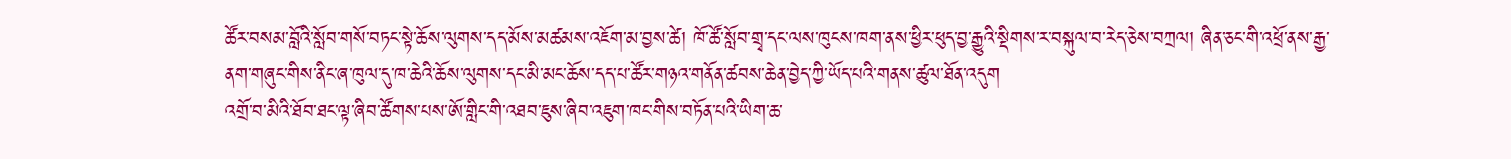ཚོར་བསམ་བློའི་སློབ་གསོ་བཏང་སྟེ་ཆོས་ལུགས་དད་མོས་མཚམས་འཇོག་མ་བྱས་ཚེ། ཁོ་ཚོ་སློབ་གྲྭ་དང་ལས་ཁུངས་ཁག་ནས་ཕྱིར་ཕུད་བྱ་རྒྱུའི་སྡིགས་ར་བསྐུལ་བ་རེད་ཅེས་བཀྲལ། ཞིན་ཅང་གི་འཕྲོ་ནས་རྒྱ་ནག་གཞུང་གིས་ནིང་ཞ་ཁུལ་དུ་ཁ་ཆེའི་ཆོས་ལུགས་དང་མི་མང་ཆོས་དད་པ་ཚོར་གཉའ་གནོན་ཚབས་ཆེན་བྱེད་ཀྱི་ཡོད་པའི་གནས་ཚུལ་ཐོན་འདུག
འགྲོ་བ་མིའི་ཐོབ་ཐང་ལྟ་ཞིབ་ཚོགས་པས་ཨོ་གླིང་གི་འཐབ་ཇུས་ཞིབ་འཇུག་ཁང་གིས་བཏོན་པའི་ཡིག་ཆ་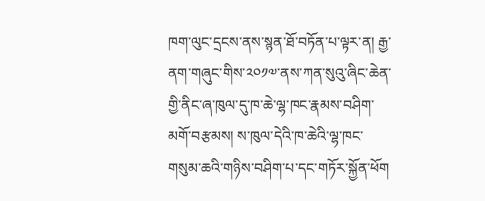ཁག་ལུང་དྲངས་ནས་སྙན་ཐོ་བཏོན་པ་ལྟར་ན། རྒྱ་ནག་གཞུང་གིས་༢༠༡༧་ནས་ཀན་སུའུ་ཞིང་ཆེན་གྱི་ནིང་ཞ་ཁུལ་དུ་ཁ་ཆེ་ལྷ་ཁང་རྣམས་བཤིག་མགོ་བརྩམས། ས་ཁུལ་དེའི་ཁ་ཆེའི་ལྷ་ཁང་གསུམ་ཆའི་གཉིས་བཤིག་པ་དང་གཏོར་སྐྱོན་ཕོག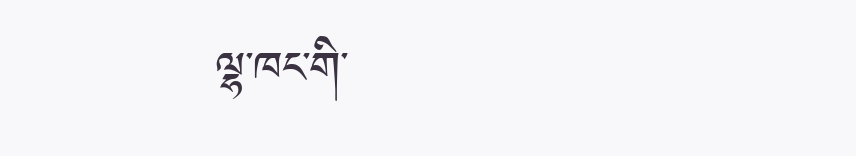ལྷ་ཁང་གི་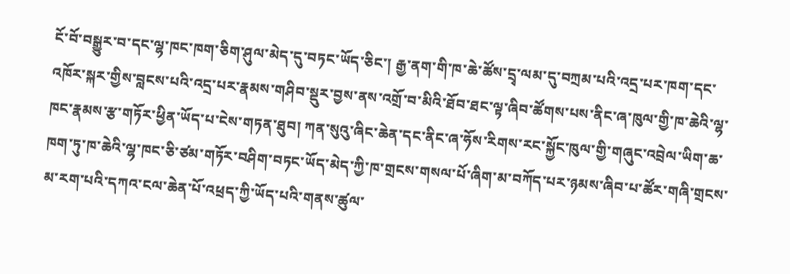ངོ་བོ་བསྒྱུར་བ་དང་ལྷ་ཁང་ཁག་ཅིག་ཤུལ་མེད་དུ་བཏང་ཡོད་ཅིང་། རྒྱ་ནག་གི་ཁ་ཆེ་ཚོས་དྲྭ་ལམ་དུ་བཀྲམ་པའི་འདྲ་པར་ཁག་དང་འཁོར་སྐར་གྱིས་བླངས་པའི་འདྲ་པར་རྣམས་གཤིབ་སྡུར་བྱས་ནས་འགྲོ་བ་མིའི་ཐོབ་ཐང་ལྟ་ཞིབ་ཚོགས་པས་ནིང་ཞ་ཁུལ་གྱི་ཁ་ཆེའི་ལྷ་ཁང་རྣམས་རྩ་གཏོར་ཕྱིན་ཡོད་པ་ངེས་གཏན་ཐུབ། ཀན་སུའུ་ཞིང་ཆེན་དང་ནིང་ཞ་ཧོས་རིགས་རང་སྐྱོང་ཁུལ་གྱི་གཞུང་འབྲེལ་ཡིག་ཆ་ཁག་ཏུ་ཁ་ཆེའི་ལྷ་ཁང་ཅི་ཙམ་གཏོར་བཤིག་བཏང་ཡོད་མེད་ཀྱི་ཁ་གྲངས་གསལ་པོ་ཞིག་མ་བཀོད་པར་ཉམས་ཞིབ་པ་ཚོར་གཞི་གྲངས་མ་རག་པའི་དཀའ་ངལ་ཆེན་པོ་འཕྲད་ཀྱི་ཡོད་པའི་གནས་ཚུལ་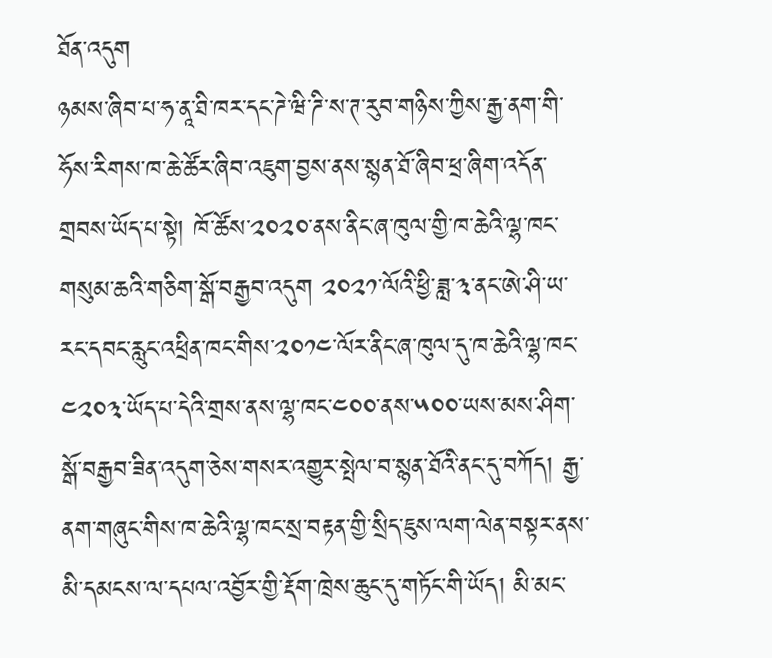ཐོན་འདུག
ཉམས་ཞིབ་པ་ཧ་ནཱ་ཐི་ཁར་དང་ཌེ་ཝི་ཌི་ས་ཊ་རུབ་གཉིས་ཀྱིས་རྒྱ་ནག་གི་ཧོས་རིགས་ཁ་ཆེ་ཚོར་ཞིབ་འཇུག་བྱས་ནས་སྙན་ཐོ་ཞིབ་ཕྲ་ཞིག་འདོན་གྲབས་ཡོད་པ་སྟེ། ཁོ་ཚོས་༢༠༢༠་ནས་ནིང་ཞ་ཁུལ་གྱི་ཁ་ཆེའི་ལྷ་ཁང་གསུམ་ཆའི་གཅིག་སྒོ་བརྒྱབ་འདུག ༢༠༢༡་ལོའི་ཕྱི་ཟླ་༣་ནང་ཨེ་ཤི་ཡ་རང་དབང་རླུང་འཕྲིན་ཁང་གིས་༢༠༡༤་ལོར་ནིང་ཞ་ཁུལ་དུ་ཁ་ཆེའི་ལྷ་ཁང་༤༢༠༣་ཡོད་པ་དེའི་གྲས་ནས་ལྷ་ཁང་༤༠༠་ནས་༥༠༠་ཡས་མས་ཤིག་སྒོ་བརྒྱབ་ཟིན་འདུག་ཅེས་གསར་འགྱུར་སྤེལ་བ་སྙན་ཐོའི་ནང་དུ་བཀོད། རྒྱ་ནག་གཞུང་གིས་ཁ་ཆེའི་ལྷ་ཁང་སྲ་བརྟན་གྱི་སྲིད་ཇུས་ལག་ལེན་བསྟར་ནས་མི་དམངས་ལ་དཔལ་འབྱོར་གྱི་རྡོག་ཁྲེས་ཆུང་དུ་གཏོང་གི་ཡོད། མི་མང་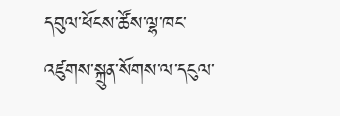དབུལ་ཕོངས་ཚོས་ལྷ་ཁང་འཛུགས་སྐྲུན་སོགས་ལ་དངུལ་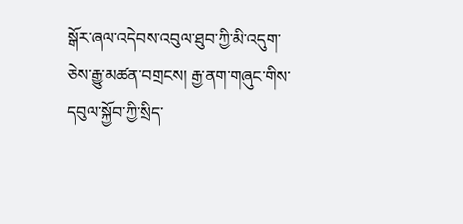སྒོར་ཞལ་འདེབས་འབུལ་ཐུབ་ཀྱི་མི་འདུག་ཅེས་རྒྱུ་མཚན་བགྲངས། རྒྱ་ནག་གཞུང་གིས་དབུལ་སྐྱོབ་ཀྱི་སྲིད་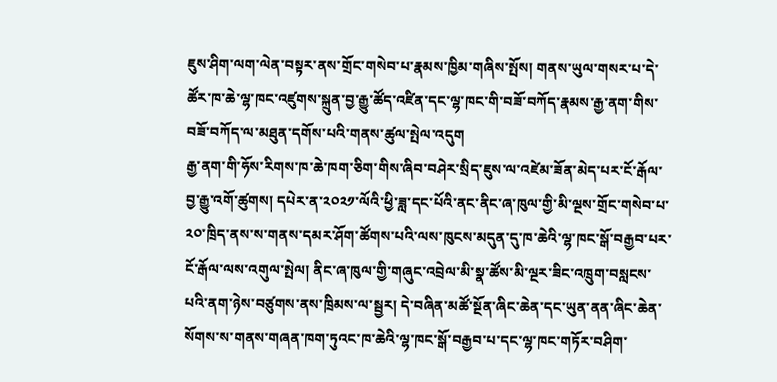ཇུས་ཤིག་ལག་ལེན་བསྟར་ནས་གྲོང་གསེབ་པ་རྣམས་ཁྱིམ་གཞིས་སྤོས། གནས་ཡུལ་གསར་པ་དེ་ཚོར་ཁ་ཆེ་ལྷ་ཁང་འཛུགས་སྐྲུན་བྱ་རྒྱུ་ཚོད་འཛིན་དང་ལྷ་ཁང་གི་བཟོ་བཀོད་རྣམས་རྒྱ་ནག་གིས་བཟོ་བཀོད་ལ་མཐུན་དགོས་པའི་གནས་ཚུལ་སྤེལ་འདུག
རྒྱ་ནག་གི་ཧོས་རིགས་ཁ་ཆེ་ཁག་ཅིག་གིས་ཞིབ་བཤེར་སྲིད་ཇུས་ལ་འཛེམ་ཟོན་མེད་པར་ངོ་རྒོལ་བྱ་རྒྱུ་འགོ་ཚུགས། དཔེར་ན་༢༠༢༡་ལོའི་ཕྱི་ཟླ་དང་པོའི་ནང་ནིང་ཞ་ཁུལ་གྱི་མི་ལྔས་གྲོང་གསེབ་པ་༢༠་ཁྲིད་ནས་ས་གནས་དམར་ཤོག་ཚོགས་པའི་ལས་ཁུངས་མདུན་དུ་ཁ་ཆེའི་ལྷ་ཁང་སྒོ་བརྒྱབ་པར་ངོ་རྒོལ་ལས་འགུལ་སྤེལ། ནིང་ཞ་ཁུལ་གྱི་གཞུང་འབྲེལ་མི་སྣ་ཚོས་མི་ལྔར་ཟིང་འཁྲུག་བསླངས་པའི་ནག་ཉེས་བཙུགས་ནས་ཁྲིམས་ལ་སྦྱར། དེ་བཞིན་མཚོ་སྔོན་ཞིང་ཆེན་དང་ཡུན་ནན་ཞིང་ཆེན་སོགས་ས་གནས་གཞན་ཁག་ཏུའང་ཁ་ཆེའི་ལྷ་ཁང་སྒོ་བརྒྱབ་པ་དང་ལྷ་ཁང་གཏོར་བཤིག་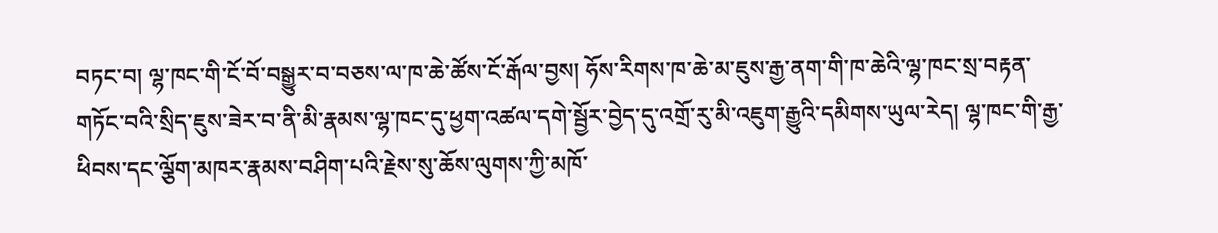བཏང་བ། ལྷ་ཁང་གི་ངོ་བོ་བསྒྱུར་བ་བཅས་ལ་ཁ་ཆེ་ཚོས་ངོ་རྒོལ་བྱས། ཧོས་རིགས་ཁ་ཆེ་མ་ཇུས་རྒྱ་ནག་གི་ཁ་ཆེའི་ལྷ་ཁང་སྲ་བརྟན་གཏོང་བའི་སྲིད་ཇུས་ཟེར་བ་ནི་མི་རྣམས་ལྷ་ཁང་དུ་ཕྱག་འཚལ་དགེ་སྦྱོར་བྱེད་དུ་འགྲོ་རུ་མི་འཇུག་རྒྱུའི་དམིགས་ཡུལ་རེད། ལྷ་ཁང་གི་རྒྱ་ཕིབས་དང་ལྕོག་མཁར་རྣམས་བཤིག་པའི་རྗེས་སུ་ཆོས་ལུགས་ཀྱི་མཁོ་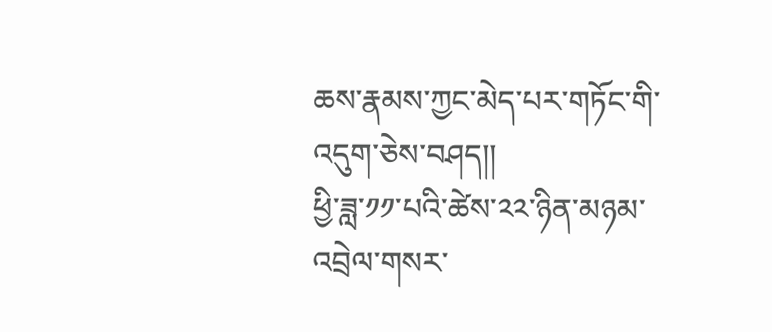ཆས་རྣམས་ཀྱང་མེད་པར་གཏོང་གི་འདུག་ཅེས་བཤད།།
ཕྱི་ཟླ་༡༡་པའི་ཚེས་༢༢་ཉིན་མཉམ་འབྲེལ་གསར་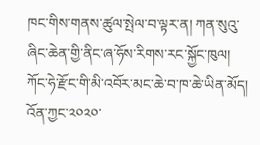ཁང་གིས་གནས་ཚུལ་སྤེལ་བ་ལྟར་ན། ཀན་སུའུ་ཞིང་ཆེན་གྱི་ནིང་ཞ་ཧོས་རིགས་རང་སྐྱོང་ཁུལ། ཀོང་ཧེ་རྫོང་གི་མི་འབོར་མང་ཆེ་བ་ཁ་ཆེ་ཡིན་མོད། འོན་ཀྱང་༢༠༢༠་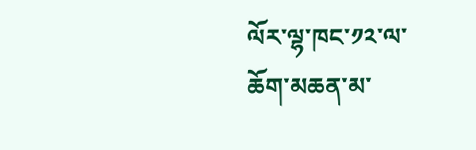ལོར་ལྷ་ཁང་༡༢་ལ་ཆོག་མཆན་མ་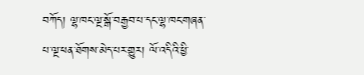བཀོད། ལྷ་ཁང་ལྔ་སྒོ་བརྒྱབ་པ་དང་ལྷ་ཁང་གཞན་པ་ལྔ་ཕན་ཐོགས་མེད་པར་གྱུར། ལོ་འདིའི་ཕྱི་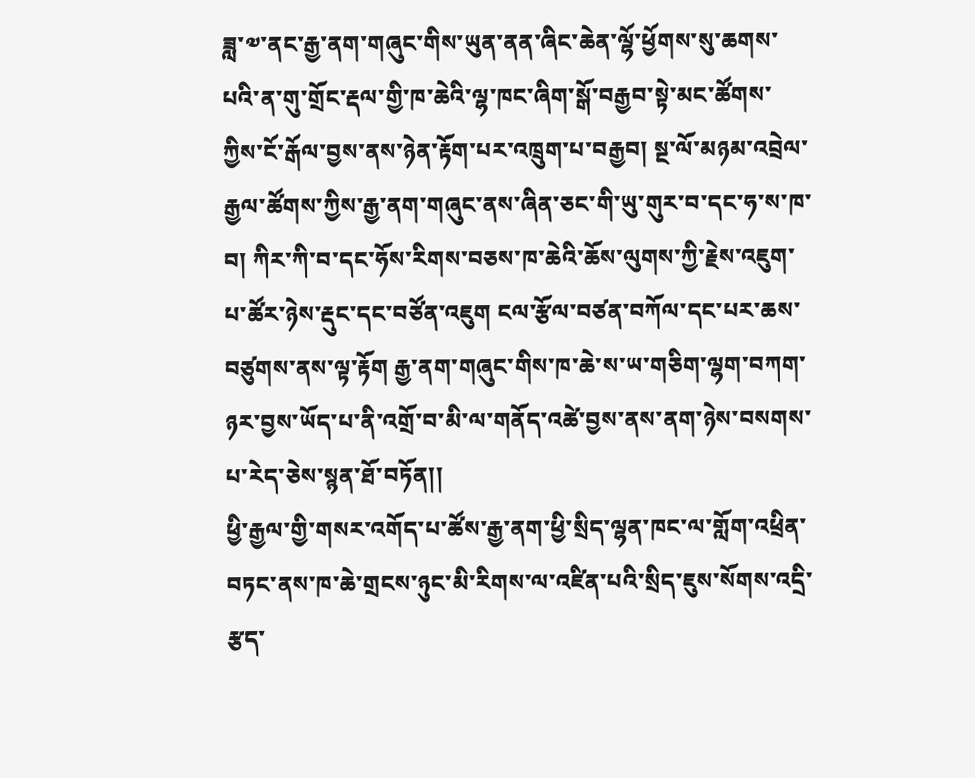ཟླ་༧་ནང་རྒྱ་ནག་གཞུང་གིས་ཡུན་ནན་ཞིང་ཆེན་ལྷོ་ཕྱོགས་སུ་ཆགས་པའི་ན་གུ་གྲོང་རྡལ་གྱི་ཁ་ཆེའི་ལྷ་ཁང་ཞིག་སྒོ་བརྒྱབ་སྟེ་མང་ཚོགས་ཀྱིས་ངོ་རྒོལ་བྱས་ནས་ཉེན་རྟོག་པར་འཁྲུག་པ་བརྒྱབ། སྔ་ལོ་མཉམ་འབྲེལ་རྒྱལ་ཚོགས་ཀྱིས་རྒྱ་ནག་གཞུང་ནས་ཞིན་ཅང་གི་ཡུ་གུར་བ་དང་ཧ་ས་ཁ་བ། ཀིར་ཀི་བ་དང་ཧོས་རིགས་བཅས་ཁ་ཆེའི་ཆོས་ལུགས་ཀྱི་རྗེས་འཇུག་པ་ཚོར་ཉེས་རྡུང་དང་བཙོན་འཇུག ངལ་རྩོལ་བཙན་བཀོལ་དང་པར་ཆས་བཙུགས་ནས་ལྟ་རྟོག རྒྱ་ནག་གཞུང་གིས་ཁ་ཆེ་ས་ཡ་གཅིག་ལྷག་བཀག་ཉར་བྱས་ཡོད་པ་ནི་འགྲོ་བ་མི་ལ་གནོད་འཚེ་བྱས་ནས་ནག་ཉེས་བསགས་པ་རེད་ཅེས་སྙན་ཐོ་བཏོན།།
ཕྱི་རྒྱལ་གྱི་གསར་འགོད་པ་ཚོས་རྒྱ་ནག་ཕྱི་སྲིད་ལྷན་ཁང་ལ་གློག་འཕྲིན་བཏང་ནས་ཁ་ཆེ་གྲངས་ཉུང་མི་རིགས་ལ་འཛིན་པའི་སྲིད་ཇུས་སོགས་འདྲི་རྩད་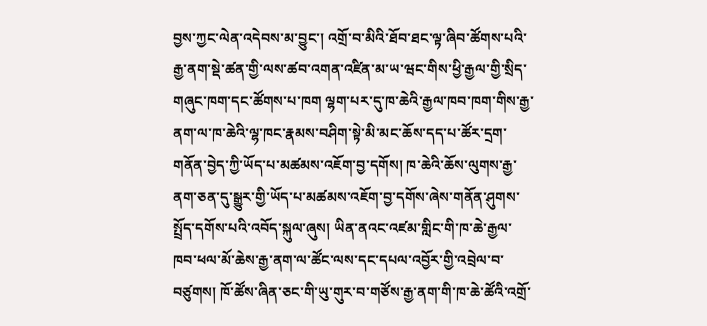བྱས་ཀྱང་ལེན་འདེབས་མ་བྱུང་། འགྲོ་བ་མིའི་ཐོབ་ཐང་ལྟ་ཞིབ་ཚོགས་པའི་རྒྱ་ནག་སྡེ་ཚན་གྱི་ལས་ཚབ་འགན་འཛིན་མ་ཡ་ཝང་གིས་ཕྱི་རྒྱལ་གྱི་སྲིད་གཞུང་ཁག་དང་ཚོགས་པ་ཁག ལྷག་པར་དུ་ཁ་ཆེའི་རྒྱལ་ཁབ་ཁག་གིས་རྒྱ་ནག་ལ་ཁ་ཆེའི་ལྷ་ཁང་རྣམས་བཤིག་སྟེ་མི་མང་ཆོས་དད་པ་ཚོར་དྲག་གནོན་བྱེད་ཀྱི་ཡོད་པ་མཚམས་འཇོག་བྱ་དགོས། ཁ་ཆེའི་ཆོས་ལུགས་རྒྱ་ནག་ཅན་དུ་སྒྱུར་གྱི་ཡོད་པ་མཚམས་འཇོག་བྱ་དགོས་ཞེས་གནོན་ཤུགས་སྤྲོད་དགོས་པའི་འབོད་སྐུལ་ཞུས། ཡིན་ནའང་འཛམ་གླིང་གི་ཁ་ཆེ་རྒྱལ་ཁབ་ཕལ་མོ་ཆེས་རྒྱ་ནག་ལ་ཚོང་ལས་དང་དཔལ་འབྱོར་གྱི་འབྲེལ་བ་བཙུགས། ཁོ་ཚོས་ཞིན་ཅང་གི་ཡུ་གུར་བ་གཙོས་རྒྱ་ནག་གི་ཁ་ཆེ་ཚོའི་འགྲོ་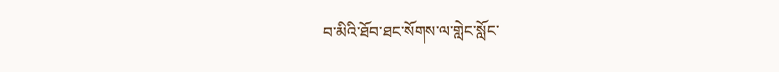བ་མིའི་ཐོབ་ཐང་སོགས་ལ་གླེང་སློང་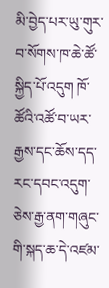མི་བྱེད་པར་ཡུ་གུར་བ་སོགས་ཁ་ཆེ་ཚོ་སྐྱིད་པོ་འདུག ཁོ་ཚོའི་འཚོ་བ་ཡར་རྒྱས་དང་ཆོས་དད་རང་དབང་འདུག་ཅེས་རྒྱ་ནག་གཞུང་གི་སྐད་ཆ་དེ་འཛམ་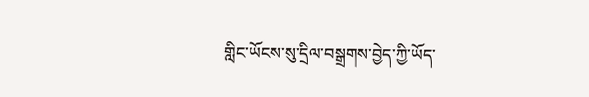གླིང་ཡོངས་སུ་དྲིལ་བསྒྲགས་བྱེད་ཀྱི་ཡོད་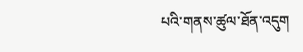པའི་གནས་ཚུལ་ཐོན་འདུག